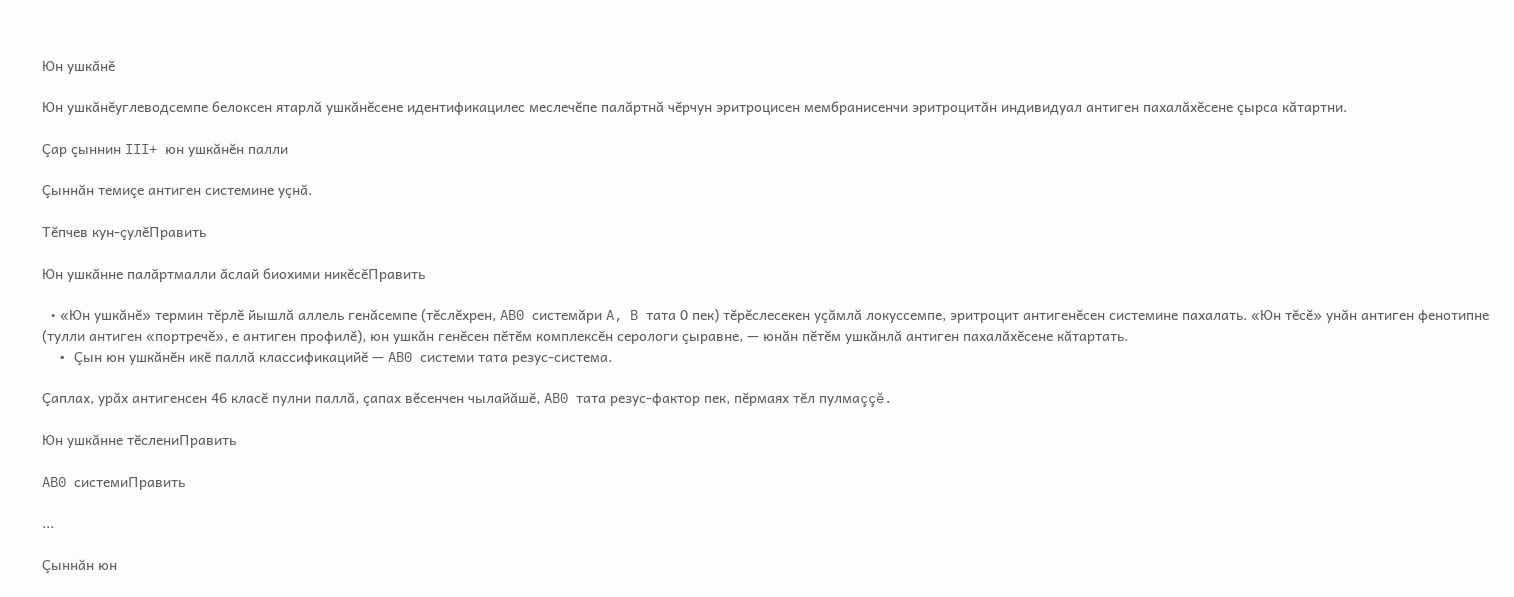Юн ушкăнĕ

Юн ушкăнĕуглеводсемпе белоксен ятарлă ушкăнĕсене идентификацилес меслечĕпе палăртнă чĕрчун эритроцисен мембранисенчи эритроцитăн индивидуал антиген пахалăхĕсене çырса кăтартни.

Çар çыннин III+ юн ушкăнĕн палли

Çыннăн темиçе антиген системине уçнă.

Тĕпчев кун-çулĕПравить

Юн ушкăнне палăртмалли ăслай биохими никĕсĕПравить

  • «Юн ушкăнĕ» термин тĕрлĕ йышлă аллель генăсемпе (тĕслĕхрен, AB0 системăри A, B тата 0 пек) тĕрĕслесекен уçăмлă локуссемпе, эритроцит антигенĕсен системине пахалать. «Юн тĕсĕ» унăн антиген фенотипне (тулли антиген «портречĕ», е антиген профилĕ), юн ушкăн генĕсен пĕтĕм комплексĕн серологи çыравне, — юнăн пĕтĕм ушкăнлă антиген пахалăхĕсене кăтартать.
  • Çын юн ушкăнĕн икĕ паллă классификацийĕ — AB0 системи тата резус-система.

Çаплах, урăх антигенсен 46 класĕ пулни паллă, çапах вĕсенчен чылайăшĕ, AB0 тата резус-фактор пек, пĕрмаях тĕл пулмаççĕ.

Юн ушкăнне тĕслениПравить

AB0 системиПравить

...

Çыннăн юн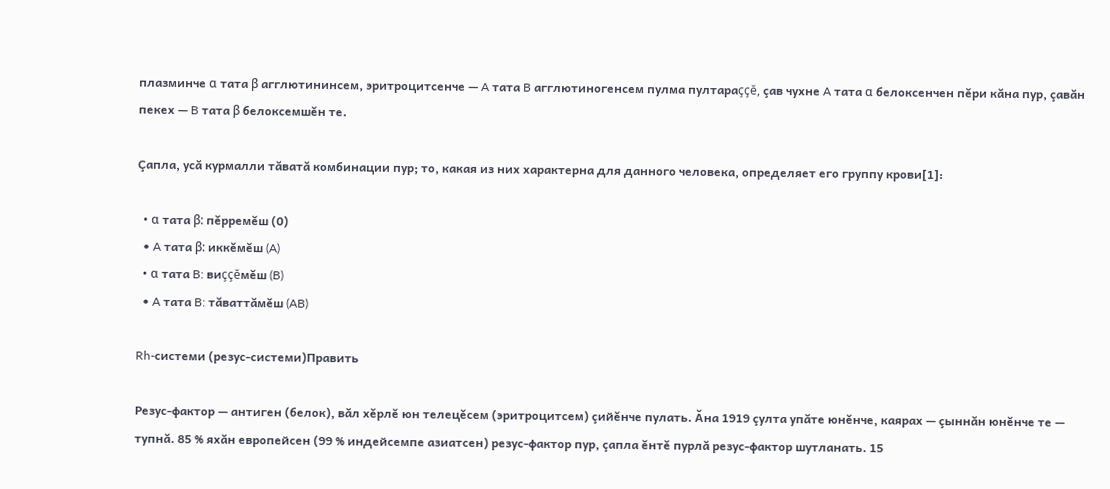плазминче α тата β агглютининсем, эритроцитсенче — A тата B агглютиногенсем пулма пултараççĕ, çав чухне A тата α белоксенчен пĕри кăна пур, çавăн пекех — B тата β белоксемшĕн те.

Çапла, усă курмалли тăватă комбинации пур; то, какая из них характерна для данного человека, определяет его группу крови[1]:

  • α тата β: пĕрремĕш (0)
  • A тата β: иккĕмĕш (A)
  • α тата B: виççĕмĕш (B)
  • A тата B: тăваттăмĕш (AB)

Rh-системи (резус-системи)Править

Резус-фактор — антиген (белок), вăл хĕрлĕ юн телецĕсем (эритроцитсем) çийĕнче пулать. Ăна 1919 çулта упăте юнĕнче, каярах — çыннăн юнĕнче те — тупнă. 85 % яхăн европейсен (99 % индейсемпе азиатсен) резус-фактор пур, çапла ĕнтĕ пурлă резус-фактор шутланать. 15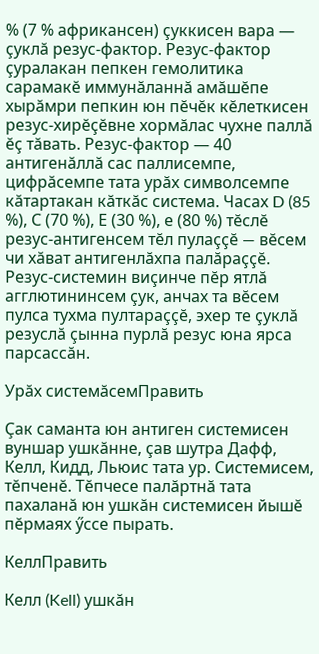% (7 % африкансен) çуккисен вара — çуклă резус-фактор. Резус-фактор çуралакан пепкен гемолитика сарамакĕ иммунăланнă амăшĕпе хырăмри пепкин юн пĕчĕк кĕлеткисен резус-хирĕçĕвне хормăлас чухне паллă ĕç тăвать. Резус-фактор — 40 антигенăллă сас паллисемпе, цифрăсемпе тата урăх символсемпе кăтартакан кăткăс система. Часах D (85 %), С (70 %), Е (30 %), е (80 %) тĕслĕ резус-антигенсем тĕл пулаççĕ — вĕсем чи хăват антигенлăхпа палăраççĕ. Резус-системин виçинче пĕр ятлă агглютининсем çук, анчах та вĕсем пулса тухма пултараççĕ, эхер те çуклă резуслă çынна пурлă резус юна ярса парсассăн.

Урăх системăсемПравить

Çак саманта юн антиген системисен вуншар ушкăнне, çав шутра Дафф, Келл, Кидд, Льюис тата ур. Системисем, тĕпченĕ. Тĕпчесе палăртнă тата пахаланă юн ушкăн системисен йышĕ пĕрмаях ӳссе пырать.

КеллПравить

Келл (Kell) ушкăн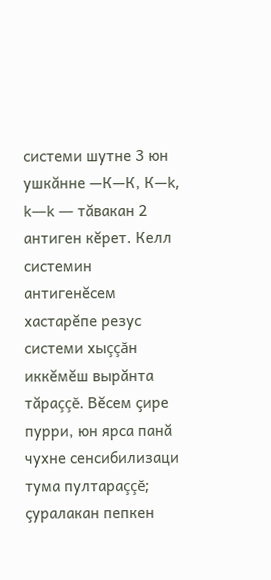системи шутне 3 юн ушкăнне —К—К, К—k, k—k — тăвакан 2 антиген кĕрет. Келл системин антигенĕсем хастарĕпе резус системи хыççăн иккĕмĕш вырăнта тăраççĕ. Вĕсем çире пурри, юн ярса панă чухне сенсибилизаци тума пултараççĕ; çуралакан пепкен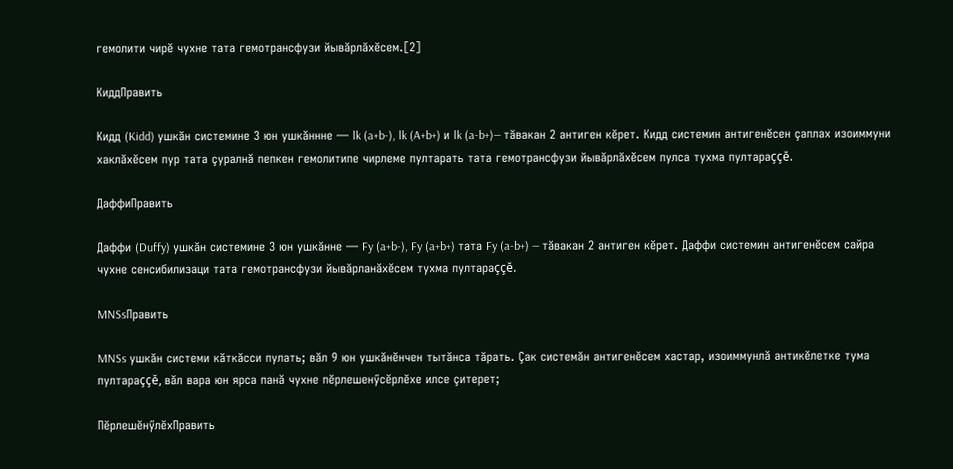гемолити чирĕ чухне тата гемотрансфузи йывăрлăхĕсем.[2]

КиддПравить

Кидд (Kidd) ушкăн системине 3 юн ушкăннне — lk (a+b-), lk (A+b+) и lk (a-b+)— тăвакан 2 антиген кĕрет. Кидд системин антигенĕсен çаплах изоиммуни хаклăхĕсем пур тата çуралнă пепкен гемолитипе чирлеме пултарать тата гемотрансфузи йывăрлăхĕсем пулса тухма пултараççĕ.

ДаффиПравить

Даффи (Duffy) ушкăн системине 3 юн ушкăнне — Fy (a+b-), Fy (a+b+) тата Fy (a-b+) — тăвакан 2 антиген кĕрет. Даффи системин антигенĕсем сайра чухне сенсибилизаци тата гемотрансфузи йывăрланăхĕсем тухма пултараççĕ.

MNSsПравить

MNSs ушкăн системи кăткăсси пулать; вăл 9 юн ушкăнĕнчен тытăнса тăрать. Çак системăн антигенĕсем хастар, изоиммунлă антикĕлетке тума пултараççĕ, вăл вара юн ярса панă чухне пĕрлешенӳсĕрлĕхе илсе çитерет;

ПĕрлешĕнӳлĕхПравить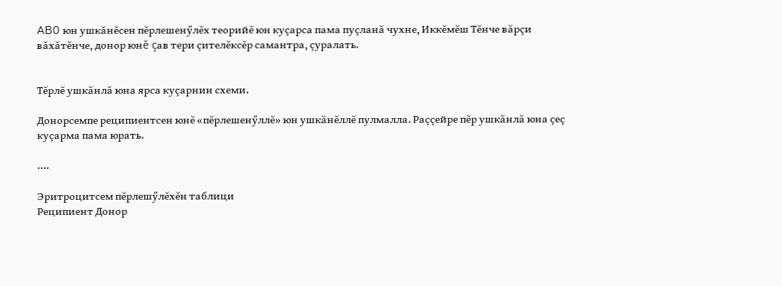AB0 юн ушкăнĕсен пĕрлешенӳлĕх теорийĕ юн куçарса пама пуçланă чухне, Иккĕмĕш Тĕнче вăрçи вăхăтĕнче, донор юнĕ çав тери çителĕксĕр самантра, çуралать.


Тĕрлĕ ушкăнлă юна ярса куçарнин схеми.

Донорсемпе реципиентсен юнĕ «пĕрлешенӳллĕ» юн ушкăнĕллĕ пулмалла. Раççейре пĕр ушкăнлă юна çеç куçарма пама юрать.

....

Эритроцитсем пĕрлешӳлĕхĕн таблици
Реципиент Донор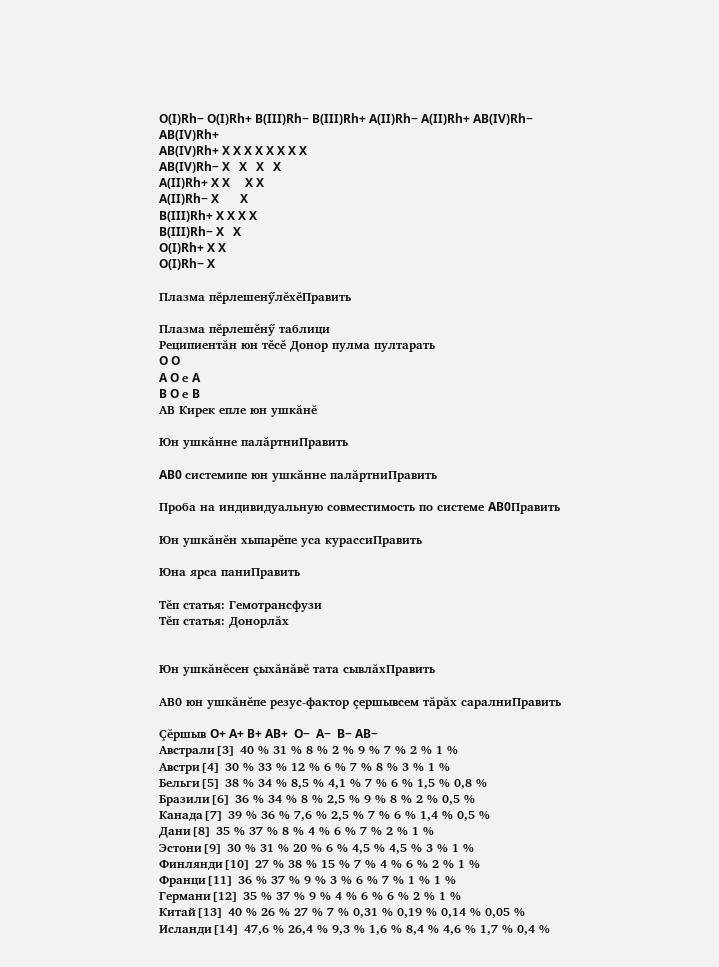O(I)Rh− O(I)Rh+ B(III)Rh− B(III)Rh+ A(II)Rh− A(II)Rh+ AB(IV)Rh− AB(IV)Rh+
AB(IV)Rh+ X X X X X X X X
AB(IV)Rh− X   X   X   X
A(II)Rh+ X X     X X
A(II)Rh− X       X
B(III)Rh+ X X X X
B(III)Rh− X   X
O(I)Rh+ X X
O(I)Rh− X

Плазма пĕрлешенӳлĕхĕПравить

Плазма пĕрлешĕнӳ таблици
Реципиентăн юн тĕсĕ Донор пулма пултарать
O O
A O е A
B O е B
АВ Кирек епле юн ушкăнĕ

Юн ушкăнне палăртниПравить

AB0 системипе юн ушкăнне палăртниПравить

Проба на индивидуальную совместимость по системе AB0Править

Юн ушкăнĕн хыпарĕпе уса курассиПравить

Юна ярса паниПравить

Тĕп статья: Гемотрансфузи
Тĕп статья: Донорлăх


Юн ушкăнĕсен çыхăнăвĕ тата сывлăхПравить

АB0 юн ушкăнĕпе резус-фактор çершывсем тăрăх саралниПравить

Çĕршыв O+ A+ B+ AB+  O−  A−  B− AB−
Австрали[3] 40 % 31 % 8 % 2 % 9 % 7 % 2 % 1 %
Австри[4] 30 % 33 % 12 % 6 % 7 % 8 % 3 % 1 %
Бельги[5] 38 % 34 % 8,5 % 4,1 % 7 % 6 % 1,5 % 0,8 %
Бразили[6] 36 % 34 % 8 % 2,5 % 9 % 8 % 2 % 0,5 %
Канада[7] 39 % 36 % 7,6 % 2,5 % 7 % 6 % 1,4 % 0,5 %
Дани[8] 35 % 37 % 8 % 4 % 6 % 7 % 2 % 1 %
Эстони[9] 30 % 31 % 20 % 6 % 4,5 % 4,5 % 3 % 1 %
Финлянди[10] 27 % 38 % 15 % 7 % 4 % 6 % 2 % 1 %
Франци[11] 36 % 37 % 9 % 3 % 6 % 7 % 1 % 1 %
Германи[12] 35 % 37 % 9 % 4 % 6 % 6 % 2 % 1 %
Китай[13] 40 % 26 % 27 % 7 % 0,31 % 0,19 % 0,14 % 0,05 %
Исланди[14] 47,6 % 26,4 % 9,3 % 1,6 % 8,4 % 4,6 % 1,7 % 0,4 %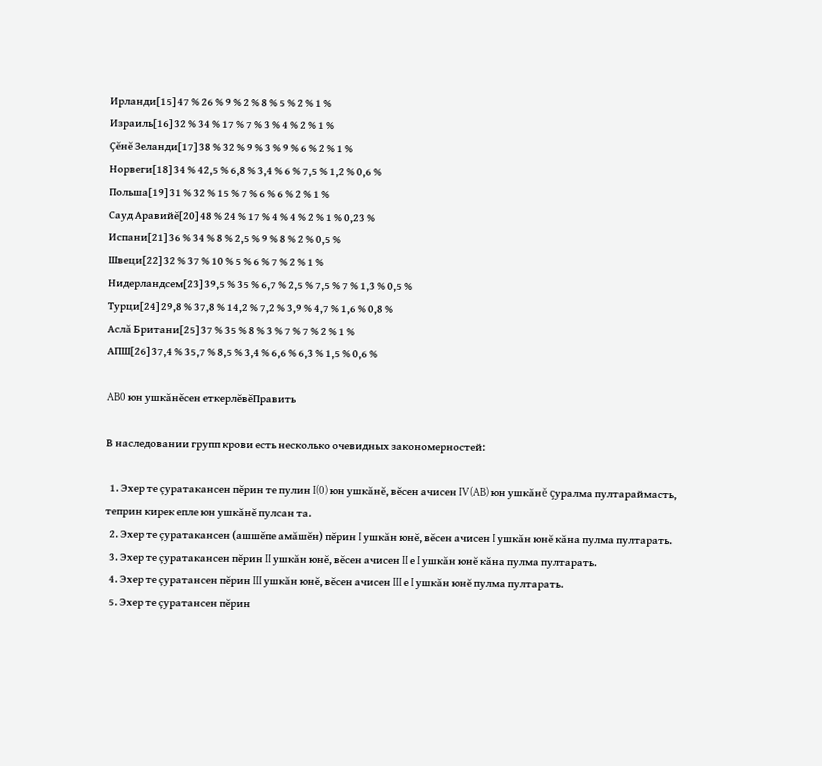Ирланди[15] 47 % 26 % 9 % 2 % 8 % 5 % 2 % 1 %
Израиль[16] 32 % 34 % 17 % 7 % 3 % 4 % 2 % 1 %
Çĕнĕ Зеланди[17] 38 % 32 % 9 % 3 % 9 % 6 % 2 % 1 %
Норвеги[18] 34 % 42,5 % 6,8 % 3,4 % 6 % 7,5 % 1,2 % 0,6 %
Польша[19] 31 % 32 % 15 % 7 % 6 % 6 % 2 % 1 %
Сауд Аравийĕ[20] 48 % 24 % 17 % 4 % 4 % 2 % 1 % 0,23 %
Испани[21] 36 % 34 % 8 % 2,5 % 9 % 8 % 2 % 0,5 %
Швеци[22] 32 % 37 % 10 % 5 % 6 % 7 % 2 % 1 %
Нидерландсем[23] 39,5 % 35 % 6,7 % 2,5 % 7,5 % 7 % 1,3 % 0,5 %
Турци[24] 29,8 % 37,8 % 14,2 % 7,2 % 3,9 % 4,7 % 1,6 % 0,8 %
Аслă Британи[25] 37 % 35 % 8 % 3 % 7 % 7 % 2 % 1 %
АПШ[26] 37,4 % 35,7 % 8,5 % 3,4 % 6,6 % 6,3 % 1,5 % 0,6 %

AB0 юн ушкăнĕсен еткерлĕвĕПравить

В наследовании групп крови есть несколько очевидных закономерностей:

  1. Эхер те çуратакансен пĕрин те пулин I(0) юн ушкăнĕ, вĕсен ачисен IV(AB) юн ушкăнĕ çуралма пултараймасть, теприн кирек епле юн ушкăнĕ пулсан та.
  2. Эхер те çуратакансен (ашшĕпе амăшĕн) пĕрин I ушкăн юнĕ, вĕсен ачисен I ушкăн юнĕ кăна пулма пултарать.
  3. Эхер те çуратакансен пĕрин II ушкăн юнĕ, вĕсен ачисен II е I ушкăн юнĕ кăна пулма пултарать.
  4. Эхер те çуратансен пĕрин III ушкăн юнĕ, вĕсен ачисен III е I ушкăн юнĕ пулма пултарать.
  5. Эхер те çуратансен пĕрин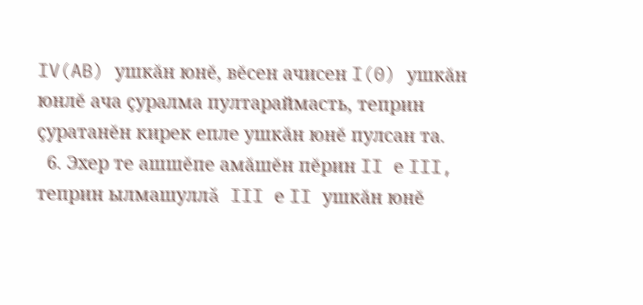IV(AB) ушкăн юнĕ, вĕсен ачисен I(0) ушкăн юнлĕ ача çуралма пултараймасть, теприн çуратанĕн кирек епле ушкăн юнĕ пулсан та.
  6. Эхер те ашшĕпе амăшĕн пĕрин II е III, теприн ылмашуллă III е II ушкăн юнĕ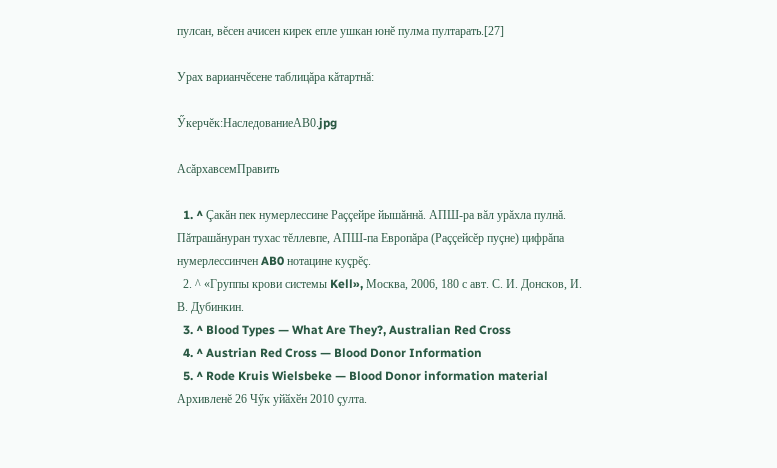пулсан, вĕсен ачисен кирек епле ушкан юнĕ пулма пултарать.[27]

Урах варианчĕсене таблицăра кăтартнă:

Ӳкерчĕк:НаследованиеAB0.jpg

АсăрхавсемПравить

  1. ^ Çакăн пек нумерлессине Раççейре йышăннă. АПШ-ра вăл урăхла пулнă. Пăтрашăнуран тухас тĕллевпе, АПШ-па Европăра (Раççейсĕр пуçне) цифрăпа нумерлессинчен AB0 нотацине куçрĕç.
  2. ^ «Группы крови системы Kell», Москва, 2006, 180 с авт. С. И. Донсков, И. В. Дубинкин.
  3. ^ Blood Types — What Are They?, Australian Red Cross
  4. ^ Austrian Red Cross — Blood Donor Information
  5. ^ Rode Kruis Wielsbeke — Blood Donor information material Архивленĕ 26 Чӳк уйӑхӗн 2010 çулта.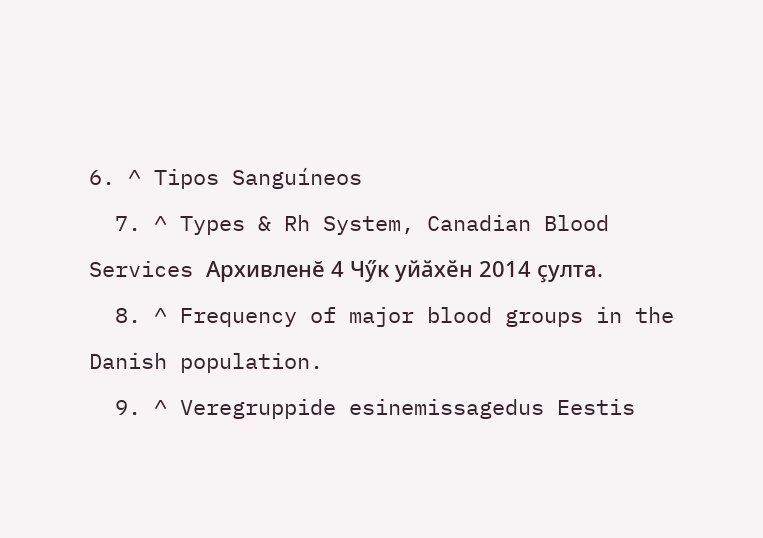6. ^ Tipos Sanguíneos
  7. ^ Types & Rh System, Canadian Blood Services Архивленĕ 4 Чӳк уйӑхӗн 2014 çулта.
  8. ^ Frequency of major blood groups in the Danish population.
  9. ^ Veregruppide esinemissagedus Eestis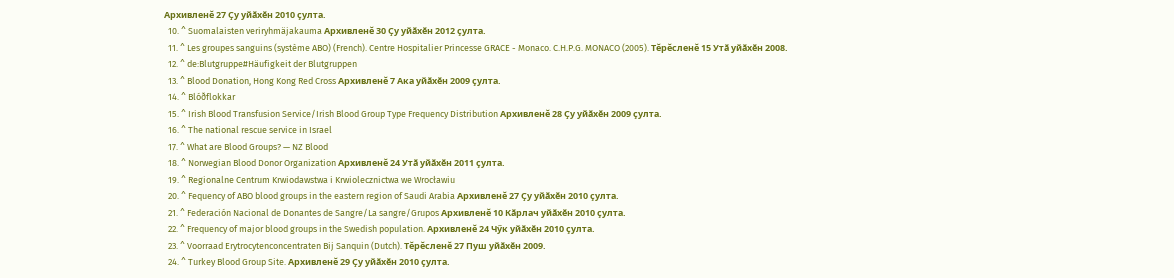Архивленĕ 27 Ҫу уйӑхӗн 2010 çулта.
  10. ^ Suomalaisten veriryhmäjakauma Архивленĕ 30 Ҫу уйӑхӗн 2012 çулта.
  11. ^ Les groupes sanguins (système ABO) (French). Centre Hospitalier Princesse GRACE - Monaco. C.H.P.G. MONACO (2005). Тĕрĕсленĕ 15 Утӑ уйӑхӗн 2008.
  12. ^ de:Blutgruppe#Häufigkeit der Blutgruppen
  13. ^ Blood Donation, Hong Kong Red Cross Архивленĕ 7 Ака уйӑхӗн 2009 çулта.
  14. ^ Blóðflokkar
  15. ^ Irish Blood Transfusion Service/Irish Blood Group Type Frequency Distribution Архивленĕ 28 Ҫу уйӑхӗн 2009 çулта.
  16. ^ The national rescue service in Israel
  17. ^ What are Blood Groups? — NZ Blood
  18. ^ Norwegian Blood Donor Organization Архивленĕ 24 Утӑ уйӑхӗн 2011 çулта.
  19. ^ Regionalne Centrum Krwiodawstwa i Krwiolecznictwa we Wrocławiu
  20. ^ Fequency of ABO blood groups in the eastern region of Saudi Arabia Архивленĕ 27 Ҫу уйӑхӗн 2010 çулта.
  21. ^ Federación Nacional de Donantes de Sangre/La sangre/Grupos Архивленĕ 10 Кӑрлач уйӑхӗн 2010 çулта.
  22. ^ Frequency of major blood groups in the Swedish population. Архивленĕ 24 Чӳк уйӑхӗн 2010 çулта.
  23. ^ Voorraad Erytrocytenconcentraten Bij Sanquin (Dutch). Тĕрĕсленĕ 27 Пуш уйӑхӗн 2009.
  24. ^ Turkey Blood Group Site. Архивленĕ 29 Ҫу уйӑхӗн 2010 çулта.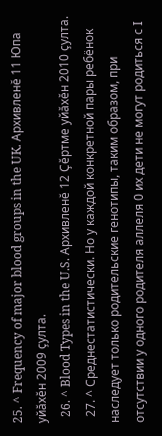25. ^ Frequency of major blood groups in the UK. Архивленĕ 11 Юпа уйӑхӗн 2009 çулта.
  26. ^ Blood Types in the U.S. Архивленĕ 12 Ҫӗртме уйӑхӗн 2010 çулта.
  27. ^ Среднестатистически. Но у каждой конкретной пары ребёнок наследует только родительские генотипы, таким образом, при отсутствии у одного родителя аллеля 0 их дети не могут родиться с I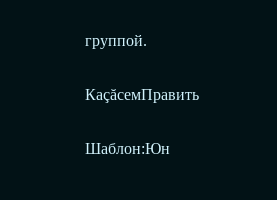группой.

КаçăсемПравить

Шаблон:Юн